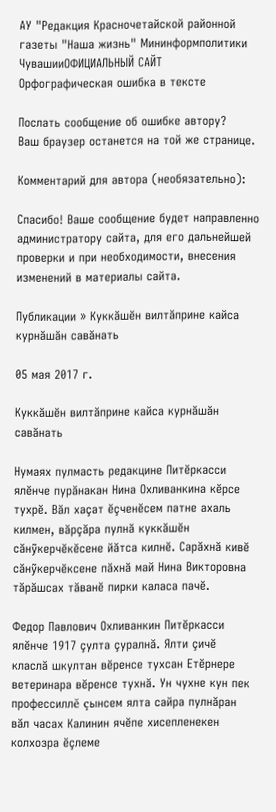АУ "Редакция Красночетайской районной газеты "Наша жизнь" Мининформполитики ЧувашииОФИЦИАЛЬНЫЙ САЙТ
Орфографическая ошибка в тексте

Послать сообщение об ошибке автору?
Ваш браузер останется на той же странице.

Комментарий для автора (необязательно):

Спасибо! Ваше сообщение будет направленно администратору сайта, для его дальнейшей проверки и при необходимости, внесения изменений в материалы сайта.

Публикации » Куккăшĕн вилтăприне кайса курнăшăн савăнать

05 мая 2017 г.

Куккăшĕн вилтăприне кайса курнăшăн савăнать

Нумаях пулмасть редакцине Питĕркасси ялĕнче пурăнакан Нина Охливанкина кĕрсе тухрĕ. Вăл хаçат ĕçченĕсем патне ахаль килмен, вăрçăра пулнă куккăшĕн сăнỹкерчĕкĕсене йăтса килнĕ. Сарăхнă кивĕ сăнỹкерчĕксене пăхнă май Нина Викторовна тăрăшсах тăванĕ пирки каласа пачĕ.

Федор Павлович Охливанкин Питĕркасси ялĕнче 1917 çулта çуралнă. Ялти çичĕ класлă шкултан вĕренсе тухсан Етĕрнере ветеринара вĕренсе тухнă. Ун чухне кун пек профессиллĕ çынсем ялта сайра пулнăран вăл часах Калинин ячĕпе хисепленекен колхозра ĕçлеме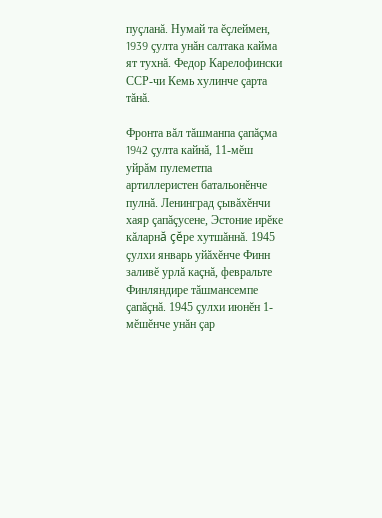пуçланă. Нумай та ĕçлеймен, 1939 çулта унăн салтака кайма ят тухнă. Федор Карелофински ССР-чи Кемь хулинче çарта тăнă.

Фронта вăл тăшманпа çапăçма 1942 çулта кайнă, 11-мĕш уйрăм пулеметпа артиллеристен батальонĕнче пулнă. Ленинград çывăхĕнчи хаяр çапăçусене, Эстоние ирĕке кăларнă çĕре хутшăннă. 1945 çулхи январь уйăхĕнче Финн заливĕ урлă каçнă, февральте Финляндире тăшмансемпе çапăçнă. 1945 çулхи июнĕн 1-мĕшĕнче унăн çар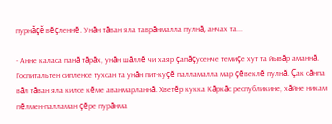пурнăçĕ вĕçленнĕ. Унăн тăван яла таврăнмалла пулнă, анчах та...

- Анне каласа панă тăрăх, унăн шăллĕ чи хаяр çапăçусенче темиçе хут та йывăр аманнă. Госпитальтен сипленсе тухсан та унăн пит-куçĕ палламалла мар çĕвеклĕ пулнă. Çак сăнпа вăл тăван яла килсе кĕме аванмарланнă. Хветĕр кукка Кăркăс республикине, хăйне никам пĕлмен-палламан çĕре пурăнма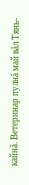кайнă. Ветеринар пулнă май вăл Тянь-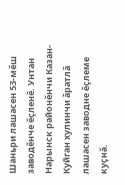Шаньри лашасен 53-мĕш заводĕнче ĕçленĕ. Унтан Нарынск районĕнчи Казан-Куйган хулинчи ăратлă лашасен заводне ĕçлеме куçнă.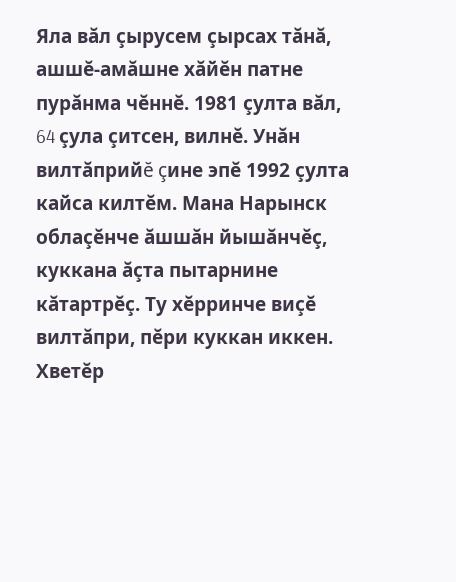Яла вăл çырусем çырсах тăнă, ашшĕ-амăшне хăйĕн патне пурăнма чĕннĕ. 1981 çулта вăл, 64 çула çитсен, вилнĕ. Унăн вилтăприйĕ çине эпĕ 1992 çулта кайса килтĕм. Мана Нарынск облаçĕнче ăшшăн йышăнчĕç, куккана ăçта пытарнине кăтартрĕç. Ту хĕрринче виçĕ вилтăпри, пĕри куккан иккен. Хветĕр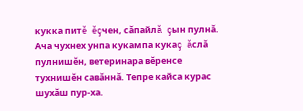кукка питĕ ĕçчен, сăпайлă çын пулнă. Ача чухнех унпа кукампа кукаç ăслă пулнишĕн, ветеринара вĕренсе тухнишĕн савăннă. Тепре кайса курас шухăш пур-ха.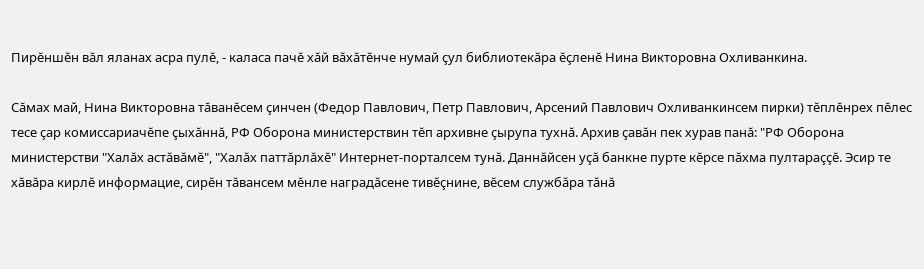Пирĕншĕн вăл яланах асра пулĕ, - каласа пачĕ хăй вăхăтĕнче нумай çул библиотекăра ĕçленĕ Нина Викторовна Охливанкина.

Сăмах май, Нина Викторовна тăванĕсем çинчен (Федор Павлович, Петр Павлович, Арсений Павлович Охливанкинсем пирки) тĕплĕнрех пĕлес тесе çар комиссариачĕпе çыхăннă, РФ Оборона министерствин тĕп архивне çырупа тухнă. Архив çавăн пек хурав панă: "РФ Оборона министерстви "Халăх астăвăмĕ", "Халăх паттăрлăхĕ" Интернет-порталсем тунă. Даннăйсен уçă банкне пурте кĕрсе пăхма пултараççĕ. Эсир те хăвăра кирлĕ информацие, сирĕн тăвансем мĕнле наградăсене тивĕçнине, вĕсем службăра тăнă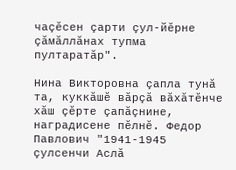чаçĕсен çарти çул-йĕрне çăмăллăнах тупма пултаратăр".

Нина Викторовна çапла тунă та, куккăшĕ вăрçă вăхăтĕнче хăш çĕрте çапăçнине, наградисене пĕлнĕ. Федор Павлович "1941-1945 çулсенчи Аслă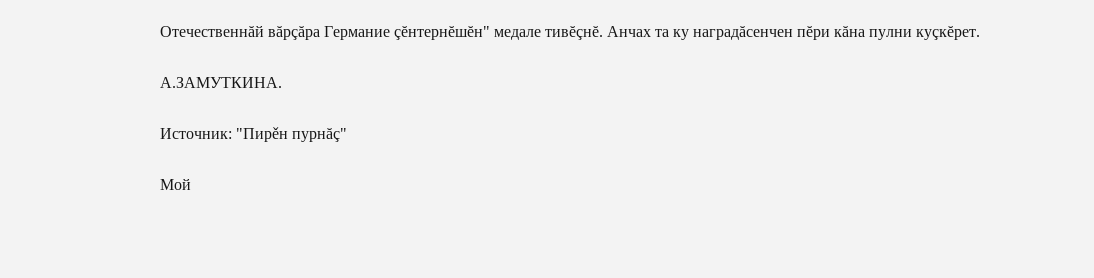Отечественнăй вăрçăра Германие çĕнтернĕшĕн" медале тивĕçнĕ. Анчах та ку наградăсенчен пĕри кăна пулни куçкĕрет.

А.ЗАМУТКИНА.

Источник: "Пирěн пурнăç"

Мой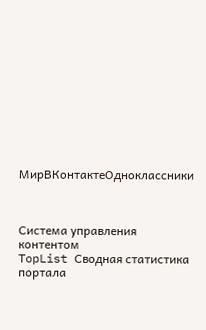МирВКонтактеОдноклассники



Система управления контентом
TopList Сводная статистика портала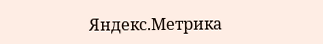Яндекс.Метрика